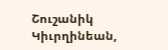Շուշանիկ Կիւրղինեան,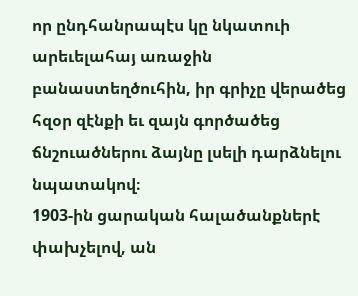որ ընդհանրապէս կը նկատուի արեւելահայ առաջին բանաստեղծուհին, իր գրիչը վերածեց հզօր զէնքի եւ զայն գործածեց ճնշուածներու ձայնը լսելի դարձնելու նպատակով։
1903-ին ցարական հալածանքներէ փախչելով, ան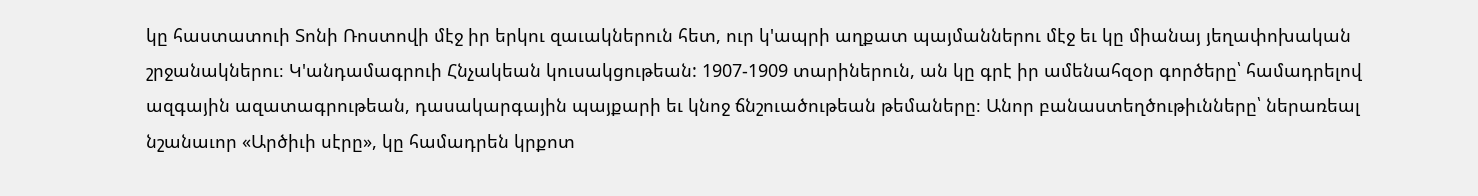կը հաստատուի Տոնի Ռոստովի մէջ իր երկու զաւակներուն հետ, ուր կ'ապրի աղքատ պայմաններու մէջ եւ կը միանայ յեղափոխական շրջանակներու։ Կ'անդամագրուի Հնչակեան կուսակցութեան: 1907-1909 տարիներուն, ան կը գրէ իր ամենահզօր գործերը՝ համադրելով ազգային ազատագրութեան, դասակարգային պայքարի եւ կնոջ ճնշուածութեան թեմաները։ Անոր բանաստեղծութիւնները՝ ներառեալ նշանաւոր «Արծիւի սէրը», կը համադրեն կրքոտ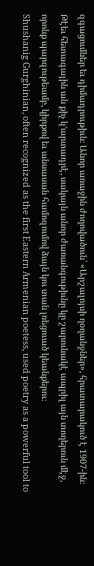զգացումներ եւ դիմադրութիւն։ Անոր առաջին ժողովածուն՝ «Արշալոյսի ղօղանջներ», հրատարակուծ է 1907-ին։
Թէեւ հետագային ան քիչ կ'արտադրէ, սակայն անոր ժառանգութիւնը կը շարունակէ ապրիլ այն տողերուն մէջ, որոնք պարզութեամբ, կիրքով եւ անսասան համոզումով ձայն կու տան լռեցուած կեանքերու։
Shushanig Gurghinian, often recognized as the first Eastern Armenian poetess, used poetry as a powerful tool to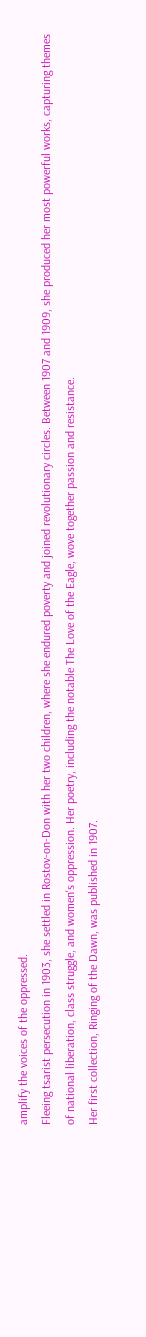amplify the voices of the oppressed.
Fleeing tsarist persecution in 1903, she settled in Rostov-on-Don with her two children, where she endured poverty and joined revolutionary circles. Between 1907 and 1909, she produced her most powerful works, capturing themes of national liberation, class struggle, and women's oppression. Her poetry, including the notable The Love of the Eagle, wove together passion and resistance.
Her first collection, Ringing of the Dawn, was published in 1907.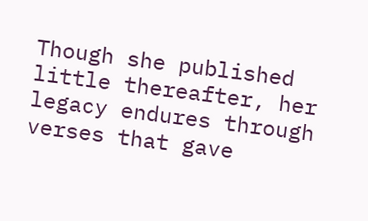Though she published little thereafter, her legacy endures through verses that gave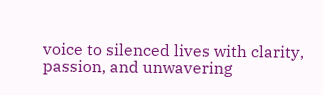voice to silenced lives with clarity, passion, and unwavering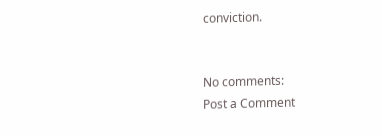conviction.


No comments:
Post a Comment